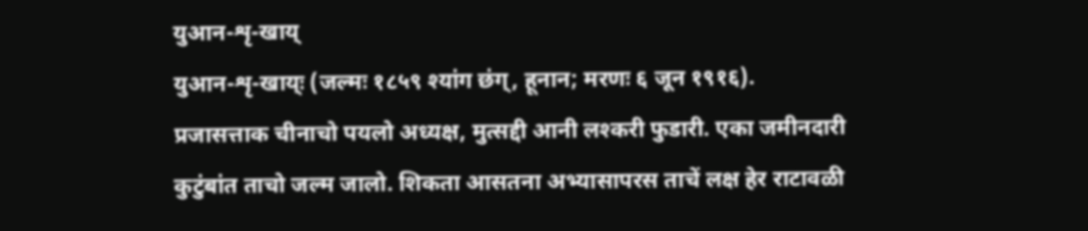युआन-शृ-खाय्
युआन-शृ-खाय्ः (जल्मः १८५९ श्यांग छंग्, हूनान; मरणः ६ जून १९१६).
प्रजासत्ताक चीनाचो पयलो अध्यक्ष, मुत्सद्दी आनी लश्करी फुडारी. एका जमीनदारी कुटुंबांत ताचो जल्म जालो. शिकता आसतना अभ्यासापरस ताचें लक्ष हेर राटावळी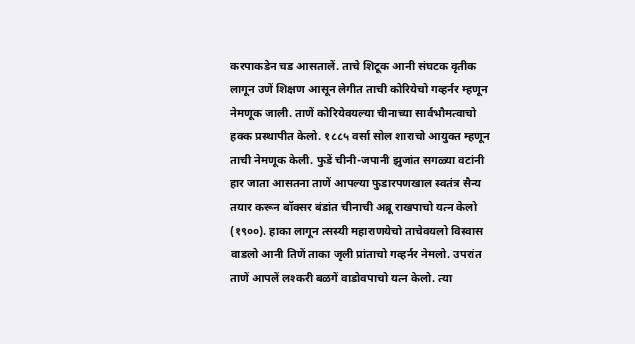करपाकडेन चड आसतालें. ताचे शिटूक आनी संघटक वृतीक लागून उणें शिक्षण आसून लेगीत ताची कोरियेचो गव्हर्नर म्हणून नेमणूक जाली. ताणें कोरियेवयल्या चीनाच्या सार्वभौमत्वाचो हक्क प्रस्थापीत केलो. १८८५ वर्सा सोल शाराचो आयुक्त म्हणून ताची नेमणूक केली. फुडें चीनी-जपानी झुजांत सगळ्या वटांनी हार जाता आसतना ताणें आपल्या फुडारपणखाल स्वतंत्र सैन्य तयार करून बॉक्सर बंडांत चीनाची अब्रू राखपाचो यत्न केलो (१९००). हाका लागून त्सस्यी महाराणयेचो ताचेवयलो विस्वास वाडलो आनी तिणें ताका जृली प्रांताचो गव्हर्नर नेमलो. उपरांत ताणें आपलें लश्करी बळगें वाडोवपाचो यत्न केलो. त्या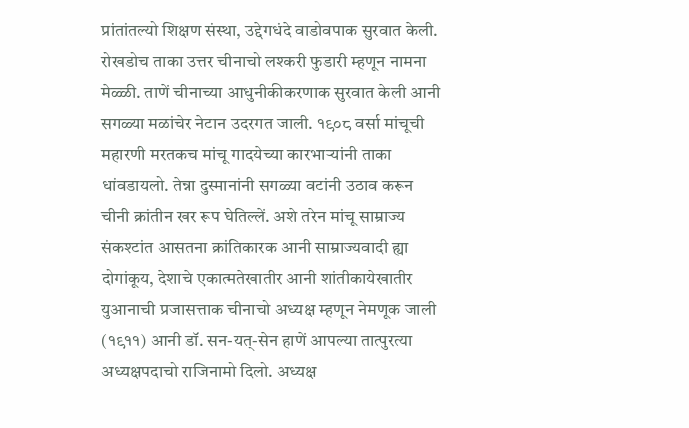प्रांतांतल्यो शिक्षण संस्था, उद्देगधंदे वाडोवपाक सुरवात केली. रोखडोच ताका उत्तर चीनाचो लश्करी फुडारी म्हणून नामना मेळ्ळी. ताणें चीनाच्या आधुनीकीकरणाक सुरवात केली आनी सगळ्या मळांचेर नेटान उदरगत जाली. १९०८ वर्सा मांचूची महारणी मरतकच मांचू गादयेच्या कारभाऱ्यांनी ताका धांवडायलो. तेन्ना दुस्मानांनी सगळ्या वटांनी उठाव करून चीनी क्रांतीन खर रूप घेतिल्लें. अशे तरेन मांचू साम्राज्य संकश्टांत आसतना क्रांतिकारक आनी साम्राज्यवादी ह्या दोगांकूय, देशाचे एकात्मतेखातीर आनी शांतीकायेखातीर युआनाची प्रजासत्ताक चीनाचो अध्यक्ष म्हणून नेमणूक जाली (१९११) आनी डॉ. सन-यत्-सेन हाणें आपल्या तात्पुरत्या अध्यक्षपदाचो राजिनामो दिलो. अध्यक्ष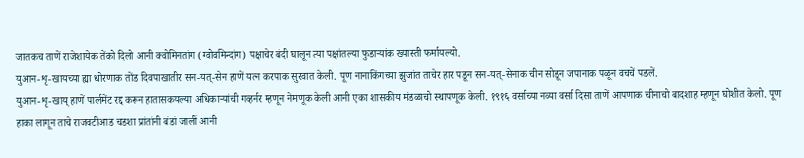जातकच ताणें राजेशायेक तेंको दिलो आनी क्वोमिनतांग (ग्वोवमिन्दांग) पक्षाचेर बंदी घालून त्या पक्षांतल्या फुडाऱ्यांक ख्यास्ती फर्मायल्यो.
युआन-शृ-खायच्या ह्या धोरणाक तोंड दिवपाखातीर सन-यत्-सेन हाणें यत्न करपाक सुरवात केली. पूण नानाकिंगच्या झुजांत ताचेर हार पडून सन-यत्-सेनाक चीन सोडून जपानाक पळून वचचें पडलें.
युआन-शृ-खाय् हाणें पार्लमेंट रद्द करून हातासकयल्या अधिकाऱ्यांची गव्हर्नर म्हणून नेमणूक केली आनी एका शासकीय मंडळाचो स्थापणूक केली. १९१६ वर्साच्या नव्या वर्सा दिसा ताणें आपणाक चीनाचो बादशाह म्हणून घोशीत केलो. पूण हाका लागून ताचे राजवटीआड चडशा प्रांतांनी बंडां जालीं आनी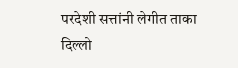परदेशी सत्तांनी लेगीत ताका दिल्लो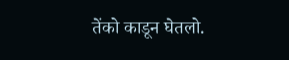तेंको काडून घेतलो.